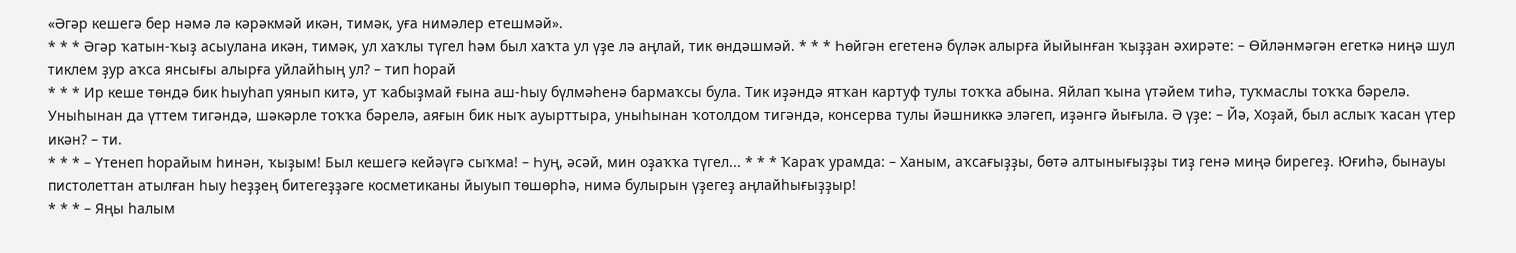«Әгәр кешегә бер нәмә лә кәрәкмәй икән, тимәк, уға нимәлер етешмәй».
* * * Әгәр ҡатын-ҡыҙ асыулана икән, тимәк, ул хаҡлы түгел һәм был хаҡта ул үҙе лә аңлай, тик өндәшмәй. * * * Һөйгән егетенә бүләк алырға йыйынған ҡыҙҙан әхирәте: – Өйләнмәгән егеткә ниңә шул тиклем ҙур аҡса янсығы алырға уйлайһың ул? – тип һорай
* * * Ир кеше төндә бик һыуһап уянып китә, ут ҡабыҙмай ғына аш-һыу бүлмәһенә бармаҡсы була. Тик иҙәндә ятҡан картуф тулы тоҡҡа абына. Яйлап ҡына үтәйем тиһә, туҡмаслы тоҡҡа бәрелә. Уныһынан да үттем тигәндә, шәкәрле тоҡҡа бәрелә, аяғын бик ныҡ ауырттыра, уныһынан ҡотолдом тигәндә, консерва тулы йәшниккә эләгеп, иҙәнгә йығыла. Ә үҙе: – Йә, Хоҙай, был аслыҡ ҡасан үтер икән? – ти.
* * * – Үтенеп һорайым һинән, ҡыҙым! Был кешегә кейәүгә сыҡма! – Һуң, әсәй, мин оҙаҡҡа түгел... * * * Ҡараҡ урамда: – Ханым, аҡсағыҙҙы, бөтә алтынығыҙҙы тиҙ генә миңә бирегеҙ. Юғиһә, бынауы пистолеттан атылған һыу һеҙҙең битегеҙҙәге косметиканы йыуып төшөрһә, нимә булырын үҙегеҙ аңлайһығыҙҙыр!
* * * – Яңы һалым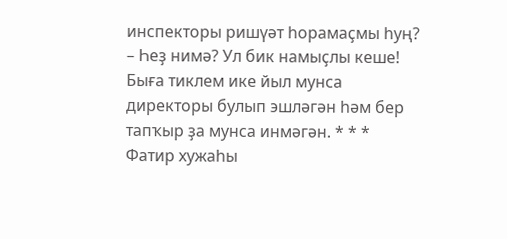инспекторы ришүәт һорамаҫмы һуң? – Һеҙ нимә? Ул бик намыҫлы кеше! Быға тиклем ике йыл мунса директоры булып эшләгән һәм бер тапҡыр ҙа мунса инмәгән. * * * Фатир хужаһы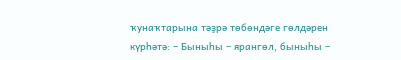ҡунаҡтарына тәҙрә төбөндәге гөлдәрен күрһәтә: – Быныһы – ярангөл, быныһы –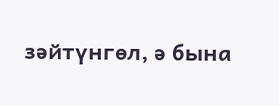зәйтүнгөл, ә бына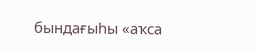бындағыһы «аҡса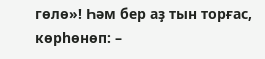гөлө»! Һәм бер аҙ тын торғас, көрһөнөп: –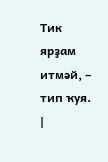Тик ярҙам итмәй, – тип ҡуя. |